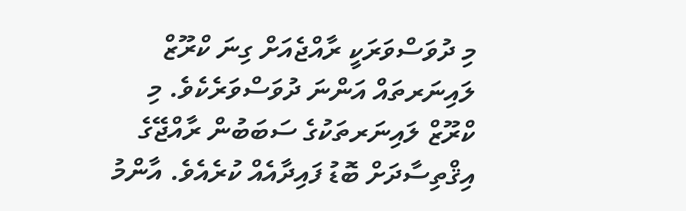މި ދުވަސްވަރަކީ ރާއްޖެއަށް ގިނަ ކްރޫޒް ލައިނަރތައް އަންނަ ދުވަސްވަރެކެވެ. މި ކްރޫޒް ލައިނަރތަކުގެ ސަބަބުން ރާއްޖޭގެ އިޤްތިސާދަށް ބޮޑު ފައިދާއެއް ކުރެއެވެ. އާންމު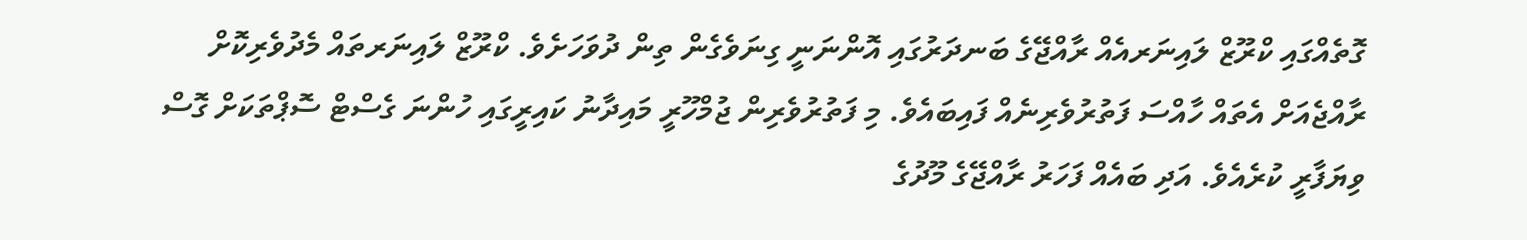ގޮތެއްގައި ކްރޫޒް ލައިނަރއެއް ރާއްޖޭގެ ބަނދަރުގައި އޮންނަނީ ގިނަވެގެން ތިން ދުވަހަށެވެ. ކްރޫޒް ލައިނަރތައް މެދުވެރިކޮށް ރާއްޖެއަށް އެތައް ހާއްސަ ފަތުރުވެރިނެއް ފައިބައެވެ. މި ފަތުރުވެރިން ޖުމްހޫރީ މައިދާނު ކައިރީގައި ހުންނަ ގެސްޓް ސޮޕްތަކަށް ގޮސް ވިޔަފާރީ ކުރެއެވެ. އަދި ބައެއް ފަހަރު ރާއްޖޭގެ މޫދުގެ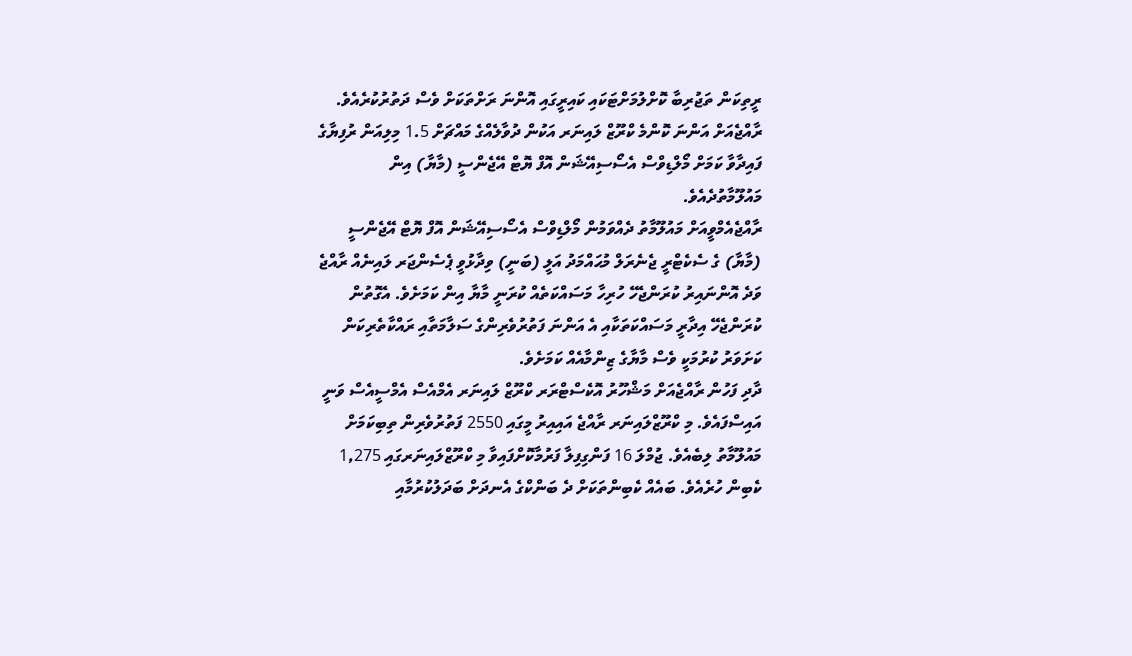ރީތިކަން ތަޖުރިބާ ކޮށްލުމަށްޓަކައި ކައިރީގައި އޮންނަ ރަށްތަކަށް ވެސް ދަތުރުކުރެއެވެ. ރާއްޖެއަށް އަންނަ ކޮންމެ ކްރޫޒް ލައިނަރ އަކުން ދުވާލެއްގެ މައްޗަށް 1.5 މިލިއަން ރުފިޔާގެ ފައިދާވާ ކަމަށް މޯލްޑިވްސް އެސޯސިއޭޝަން އޮފް ޔޮޓް އޭޖެންސީ (މާޔާ) އިން މައުލޫމާތުދެއެވެ.
ރާއްޖެއެމްވީއަށް މައުލޫމާތު ދެއްވަމުން މޯލްޑިވްސް އެސޯސިއޭޝަން އޮފް ޔޮޓް އޭޖެންސީ (މާޔާ) ގެ ސެކެޓްރީ ޖެނެރަލް މުޙައްމަދު އަލީ (ބަނީ) ވިދާޅުވީ ޕެސެންޖަރ ލައިނެއް ރާއްޖެ ވަދެ އޮންނައިރު ކުރަންޖެހޭ ހުރިހާ މަސައްކަތެއް ކުރަނީ މާޔާ އިން ކަމަށެވެ. އެގޮތުން ކުރަންޖެހޭ އިދާރީ މަސައްކަތަކާއި އެ އަންނަ ފަތުރުވެރިންގެ ސަލާމަތާއި ރައްކާތެރިކަން ކަށަވަރު ކުރުމަކީ ވެސް މާޔާގެ ޒިންމާއެއް ކަމަށެވެ.
ދާދި ފަހުން ރާއްޖެއަށް މަޝްހޫރު އޮކެސްޓްރަރ ކްރޫޒް ލައިނަރ އެމްއެސް އެމްސީއެސް ވަނީ އައިސްފައެވެ. މި ކްރޫޒްލައިނަރ ރާއްޖެ އައިއިރު މީގައި 2550 ފަތުރުވެރިން ތިބިކަމަށް މައުލޫމާތު ލިބެއެވެ. ޖުމްލަ 16 ފަންގިފިލާ ފަރުމާކޮށްފައިވާ މި ކްރޫޒްލައިނަރގައި 1,275 ކެބިން ހުރެއެވެ. ބައެއް ކެބިންތަކަށް ދެ ބަންކްގެ އެނދަށް ބަދަލުކުރުމާއި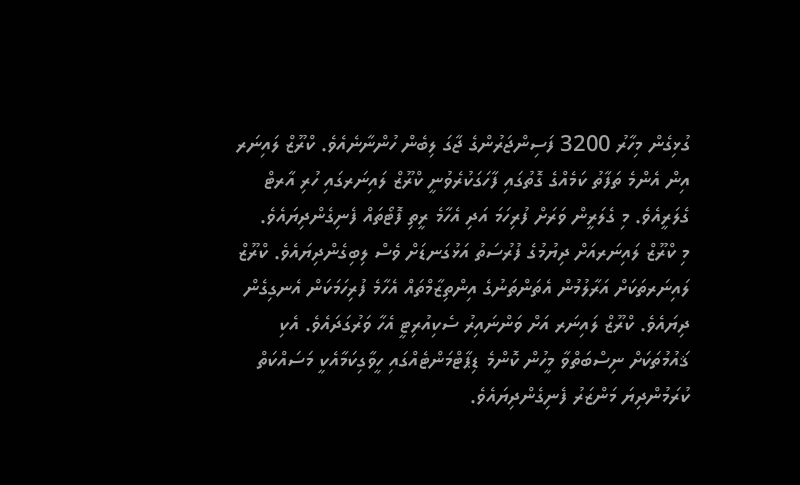ގުޅިގެން މިހާރު 3200 ފަސިންޖަރުންގެ ޖާގަ ލިބެން ހުންނާނެއެވެ. ކްރޫޒް ލައިނަރ އިން އެންމެ ތަފާތު ކަމެއްގެ ގޮތުގައި ފާހަގަކުރެވުނީ ކްރޫޒް ލައިނަރގައި ހުރި އާރޓް ގެލަރީއެވެ. މި ގެލަރީން ވަރަށް ފުރިހަމަ އަދި އެހާމެ ރީތި ފޮޓޯތައް ފެނިގެންދިޔައެވެ.
މި ކްރޫޒް ލައިނަރއަށް ދިޔުމުގެ ފުރުސަތު އަޅުގަނޑަށް ވެސް ލިބިގެންދިޔައެވެ. ކްރޫޒް ލައިނަރތަކަށް އަރާލުމުން އެތަންތަނުގެ އިންތިޒާމްތައް އެހާމެ ފުރިހަމަކަން އެނގިގެން ދިޔައެވެ. ކްރޫޒް ލައިނަރ އަށް ވަންނައިރު ސެކިއުރިޓީ އެހާ ވަރުގަދައެވެ. އެކި ޤައުމުތަކަށް ނިސްބަތްވާ މީހުން ކޮންމެ ޑިޕާޓްމަންޓެއްގައި ހީވާގިކަމާއެކީ މަސައްކަތް ކުރަމުންދިޔަ މަންޒަރު ފެނިގެންދިޔައެވެ.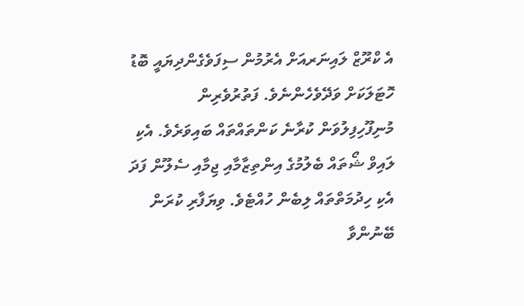އެ ކްރޫޒް ލައިނަރއަށް އެރުމުން ސިފަވެގެންދިޔައީ ބޮޑު ހޮޓަލަކަށް ވަދޭވެހެންނެވެ. ފަތުރުވެރިން މުނިފޫހިފިލުވަން ކުރާނެ ކަންތައްތައް ބައިވަރެވެ. އެކި ލައިވް ޝޯތައް ބެލުމުގެ އިންތިޒާމާއި ޖިމާއި ސެލޫން ފަދަ އެކި ހިދުމަތްތައް ލިބެން ހުއްޓެވެ. ވިޔަފާރި ކުރަން ބޭނުންވާ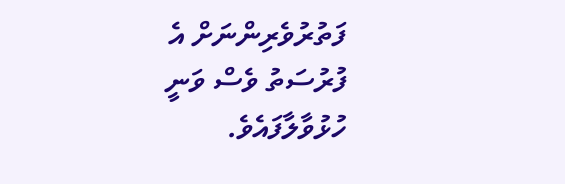ފަތުރުވެރިންނަށް އެ ފުރުސަތު ވެސް ވަނީ ހުޅުވާލާފައެވެ.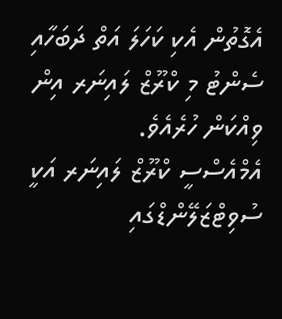އެގޮތުން އެކި ކަހަލަ އަތް ދަބަހާއި ސެންޓު މި ކްރޫޒް ލައިނަރ އިން ވިއްކަން ހުރެއެވެ.
އެމްއެސްސީ ކްރޫޒް ލައިނަރ އަކީ ސުވިޓްޒަލޭންޑްގައި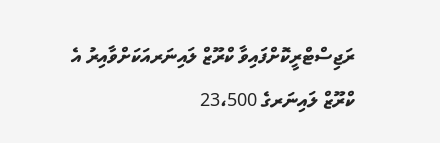ރަޖިސްޓްރީކޮށްފައިވާ ކްރޫޒް ލައިނަރއަކަށްވާއިރު އެ ކްރޫޒް ލައިނަރގެ 23،500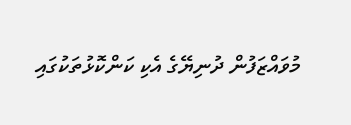މުވައްޒަފުން ދުނިޔޭގެ އެކި ކަންކޮޅުތަކުގައި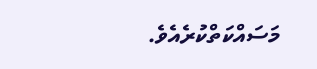މަސައްކަތްކުރެއެވެ.